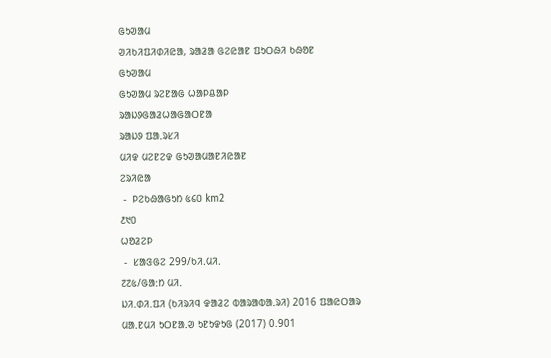ᱜᱩᱣᱟᱢ
ᱣᱤᱠᱤᱯᱤᱰᱤᱭᱟ, ᱨᱟᱲᱟ ᱜᱮᱭᱟᱱ ᱯᱩᱛᱷᱤ ᱠᱷᱚᱱ
ᱜᱩᱣᱟᱢ
ᱜᱩᱣᱟᱢ ᱨᱮᱱᱟᱜ ᱦᱟᱞᱪᱟᱞ
ᱨᱟᱡᱽᱜᱟᱲᱦᱟᱜᱟᱛᱱᱟ
ᱨᱟᱡᱽ ᱯᱟᱹᱨᱥᱤ
ᱢᱤᱫ ᱢᱮᱱᱮᱫ ᱜᱩᱣᱟᱢᱟᱱᱤᱭᱟᱱ
ᱮᱨᱤᱭᱟ
 -  ᱞᱮᱠᱷᱟᱜᱩᱴ ᱕᱔᱐ km2
᱒᱑᱐
ᱦᱚᱲᱮᱞ
 -  ᱥᱟᱝᱜᱮ 299/ᱠᱤᱹᱢᱤᱹ
᱗᱗᱕/ᱜᱟᱺᱴ ᱢᱤᱹ
ᱡᱤ.ᱰᱤ.ᱯᱤ (ᱠᱤᱨᱤᱧ ᱫᱟᱲᱮ ᱵᱟᱨᱟᱵᱟᱹᱨᱤ) 2016 ᱯᱟᱭᱛᱟᱨ
ᱢᱟᱹᱱᱢᱤ ᱩᱛᱱᱟᱹᱣ ᱩᱱᱩᱫᱩᱜ (2017) 0.901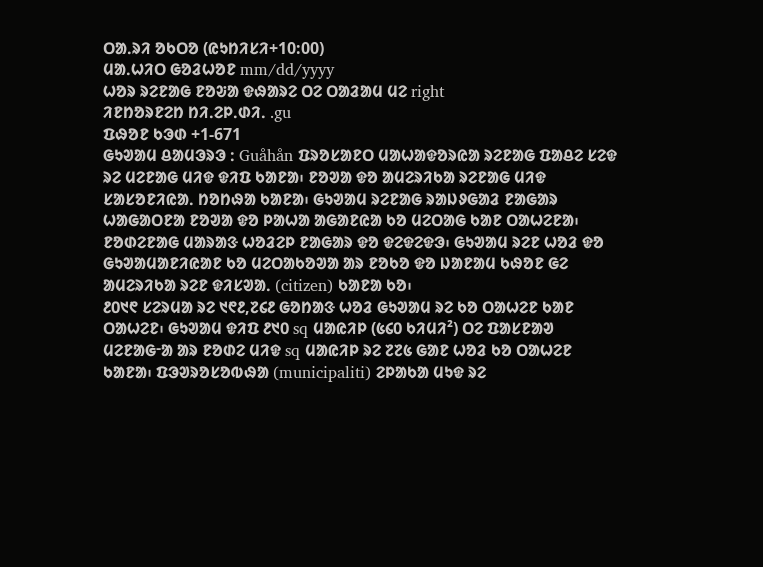ᱛᱟᱹᱨᱤ ᱚᱠᱛᱚ (ᱭᱩᱴᱤᱥᱤ+10:00)
ᱢᱟᱹᱦᱤᱛ ᱜᱚᱲᱦᱚᱱ mm/dd/yyyy
ᱦᱚᱨ ᱨᱮᱱᱟᱜ ᱱᱚᱶᱟ ᱫᱷᱟᱨᱮ ᱛᱮ ᱛᱟᱲᱟᱢ ᱢᱮ right
ᱤᱱᱴᱚᱨᱱᱮᱴ ᱴᱤᱹᱮᱞᱹᱰᱤᱹ .gu
ᱯᱷᱚᱱ ᱠᱳᱰ +1-671
ᱜᱩᱣᱟᱢ ᱪᱟᱢᱳᱨᱳ ᱺ Guåhån ᱯᱨᱚᱥᱟᱱᱛ ᱢᱟᱦᱟᱫᱚᱨᱭᱟ ᱨᱮᱱᱟᱜ ᱯᱟᱪᱮ ᱥᱮᱫ ᱨᱮ ᱢᱮᱱᱟᱜ ᱢᱤᱫ ᱫᱤᱯ ᱠᱟᱱᱟ᱾ ᱱᱚᱣᱟ ᱫᱚ ᱟᱢᱮᱨᱤᱠᱟ ᱨᱮᱱᱟᱜ ᱢᱤᱫ ᱥᱟᱥᱚᱱᱤᱭᱟᱹ ᱴᱚᱴᱷᱟ ᱠᱟᱱᱟ᱾ ᱜᱩᱣᱟᱢ ᱨᱮᱱᱟᱜ ᱨᱟᱡᱽᱜᱟᱲ ᱱᱟᱜᱟᱨ ᱦᱟᱜᱟᱛᱱᱟ ᱱᱚᱣᱟ ᱫᱚ ᱞᱟᱦᱟ ᱟᱜᱟᱱᱭᱟ ᱠᱚ ᱢᱮᱛᱟᱜ ᱠᱟᱱ ᱛᱟᱦᱮᱱᱟ᱾ ᱱᱚᱰᱮᱱᱟᱜ ᱢᱟᱨᱟᱝ ᱦᱚᱲᱮᱞ ᱱᱟᱜᱟᱨ ᱫᱚ ᱫᱮᱫᱮᱫᱳ᱾ ᱜᱩᱣᱟᱢ ᱨᱮᱱ ᱦᱚᱲ ᱫᱚ ᱜᱩᱣᱟᱢᱟᱱᱤᱭᱟᱱ ᱠᱚ ᱢᱮᱛᱟᱠᱚᱣᱟ ᱟᱨ ᱱᱚᱠᱚ ᱫᱚ ᱡᱟᱱᱟᱢ ᱠᱷᱚᱱ ᱜᱮ ᱟᱢᱮᱨᱤᱠᱟ ᱨᱮᱱ ᱫᱤᱥᱣᱟᱹ (citizen) ᱠᱟᱱᱟ ᱠᱚ᱾
᱒᱐᱑᱖ ᱥᱮᱨᱢᱟ ᱨᱮ ᱑᱖᱒,᱗᱔᱒ ᱜᱚᱴᱟᱝ ᱦᱚᱲ ᱜᱩᱣᱟᱢ ᱨᱮ ᱠᱚ ᱛᱟᱦᱮᱱ ᱠᱟᱱ ᱛᱟᱦᱮᱱ᱾ ᱜᱩᱣᱟᱢ ᱫᱤᱯ ᱒᱑᱐ sq ᱢᱟᱭᱤᱞ (᱕᱔᱐ ᱠᱤᱢᱤ²) ᱛᱮ ᱯᱟᱥᱱᱟᱣ ᱢᱮᱱᱟᱜᱼᱟ ᱟᱨ ᱱᱚᱰᱮ ᱢᱤᱫ sq ᱢᱟᱭᱤᱞ ᱨᱮ ᱗᱗᱕ ᱜᱟᱱ ᱦᱚᱲ ᱠᱚ ᱛᱟᱦᱮᱱ ᱠᱟᱱᱟ᱾ ᱯᱳᱣᱨᱚᱥᱚᱵᱷᱟ (municipaliti) ᱮᱞᱟᱠᱟ ᱢᱩᱫ ᱨᱮ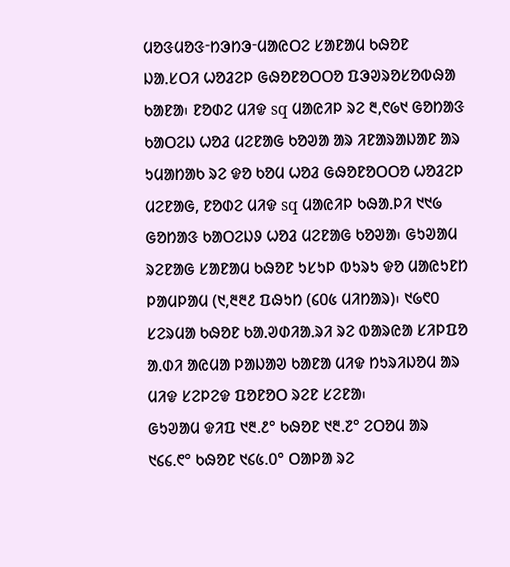ᱢᱚᱝᱢᱚᱝᱼᱴᱳᱴᱳᱼᱢᱟᱭᱛᱮ ᱥᱟᱱᱟᱢ ᱠᱷᱚᱱ ᱡᱟᱹᱥᱛᱤ ᱦᱚᱲᱮᱞ ᱜᱷᱚᱱᱚᱛᱛᱚ ᱯᱳᱣᱨᱚᱥᱚᱵᱷᱟ ᱠᱟᱱᱟ᱾ ᱱᱚᱰᱮ ᱢᱤᱫ sq ᱢᱟᱭᱤᱞ ᱨᱮ ᱓,᱖᱙᱑ ᱜᱚᱴᱟᱝ ᱠᱟᱛᱮᱡ ᱦᱚᱲ ᱢᱮᱱᱟᱜ ᱠᱚᱣᱟ ᱟᱨ ᱤᱱᱟᱨᱟᱡᱟᱱ ᱟᱨ ᱩᱢᱟᱴᱟᱠ ᱨᱮ ᱫᱚ ᱠᱚᱢ ᱦᱚᱲ ᱜᱷᱚᱱᱚᱛᱛᱚ ᱦᱚᱲᱮᱞ ᱢᱮᱱᱟᱜ, ᱱᱚᱰᱮ ᱢᱤᱫ sq ᱢᱟᱭᱤᱞ ᱠᱷᱟᱹᱞᱤ ᱑᱑᱙ ᱜᱚᱴᱟᱝ ᱠᱟᱛᱮᱡᱽ ᱦᱚᱲ ᱢᱮᱱᱟᱜ ᱠᱚᱣᱟ᱾ ᱜᱩᱣᱟᱢ ᱨᱮᱱᱟᱜ ᱥᱟᱱᱟᱢ ᱠᱷᱚᱱ ᱩᱥᱩᱞ ᱵᱩᱨᱩ ᱫᱚ ᱢᱟᱭᱩᱱᱴ ᱞᱟᱢᱞᱟᱢ (᱑,᱓᱓᱒ ᱯᱷᱩᱴ (᱔᱐᱕ ᱢᱤᱴᱟᱨ)᱾ ᱑᱙᱖᱐ ᱥᱮᱨᱢᱟ ᱠᱷᱚᱱ ᱠᱟᱹᱣᱰᱤᱟᱹᱨᱤ ᱨᱮ ᱵᱟᱨᱭᱟ ᱥᱤᱞᱯᱚ ᱟᱹᱰᱤ ᱟᱭᱢᱟ ᱞᱟᱡᱟᱣ ᱠᱟᱱᱟ ᱢᱤᱫ ᱴᱩᱨᱤᱡᱚᱢ ᱟᱨ ᱢᱤᱫ ᱥᱮᱞᱮᱫ ᱯᱚᱱᱚᱛ ᱨᱮᱱ ᱥᱮᱱᱟ᱾
ᱜᱩᱣᱟᱢ ᱫᱤᱯ ᱑᱓.᱒° ᱠᱷᱚᱱ ᱑᱓.᱗° ᱮᱛᱚᱢ ᱟᱨ ᱑᱔᱔.᱖° ᱠᱷᱚᱱ ᱑᱔᱕.᱐° ᱛᱟᱞᱟ ᱨᱮ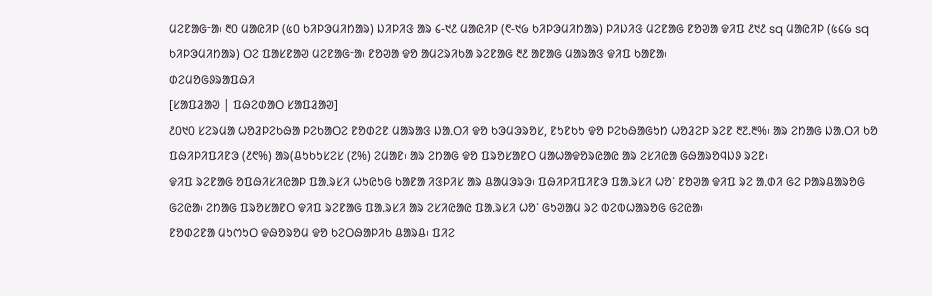ᱢᱮᱱᱟᱜᱼᱟ᱾ ᱓᱐ ᱢᱟᱭᱤᱞ (᱕᱐ ᱠᱤᱞᱳᱢᱤᱴᱟᱨ) ᱡᱤᱞᱤᱝ ᱟᱨ ᱔-᱑᱒ ᱢᱟᱭᱤᱞ (᱖-᱑᱙ ᱠᱤᱞᱳᱢᱤᱴᱟᱨ) ᱞᱤᱡᱤᱝ ᱢᱮᱱᱟᱜ ᱱᱚᱣᱟ ᱫᱤᱯ ᱒᱑᱒ sq ᱢᱟᱭᱤᱞ (᱕᱔᱙ sq ᱠᱤᱞᱳᱢᱤᱴᱟᱨ) ᱛᱮ ᱯᱟᱥᱱᱟᱣ ᱢᱮᱱᱟᱜᱼᱟ᱾ ᱱᱚᱣᱟ ᱫᱚ ᱟᱢᱮᱨᱤᱠᱟ ᱨᱮᱱᱟᱜ ᱓᱒ ᱟᱱᱟᱜ ᱢᱟᱨᱟᱝ ᱫᱤᱯ ᱠᱟᱱᱟ᱾
ᱰᱮᱢᱚᱜᱽᱨᱟᱯᱷᱤ
[ᱥᱟᱯᱲᱟᱣ | ᱯᱷᱮᱰᱟᱛ ᱥᱟᱯᱲᱟᱣ]
᱒᱐᱑᱐ ᱥᱮᱨᱢᱟ ᱦᱚᱲᱞᱮᱠᱷᱟ ᱞᱮᱠᱟᱛᱮ ᱱᱚᱰᱮᱱ ᱢᱟᱨᱟᱝ ᱡᱟᱹᱛᱤ ᱫᱚ ᱠᱳᱢᱳᱨᱚᱥ, ᱱᱩᱱᱠᱩ ᱫᱚ ᱞᱮᱠᱷᱟᱜᱩᱴ ᱦᱚᱲᱮᱞ ᱨᱮᱱ ᱓᱗.᱓%᱾ ᱟᱨ ᱮᱴᱟᱜ ᱡᱟᱹᱛᱤ ᱠᱚ ᱯᱷᱤᱞᱤᱯᱤᱱᱳ (᱒᱖%) ᱟᱨ(ᱪᱩᱠᱩᱥᱮᱥ (᱗%) ᱮᱢᱟᱱ᱾ ᱟᱨ ᱮᱴᱟᱜ ᱫᱚ ᱯᱨᱚᱥᱟᱱᱛ ᱢᱟᱦᱟᱫᱚᱨᱭᱟᱭ ᱟᱨ ᱮᱥᱤᱭᱟ ᱜᱷᱟᱨᱚᱧᱡᱽ ᱨᱮᱱ᱾
ᱫᱤᱯ ᱨᱮᱱᱟᱜ ᱚᱯᱷᱤᱥᱤᱭᱟᱞ ᱯᱟᱹᱨᱥᱤ ᱦᱩᱭᱩᱜ ᱠᱟᱱᱟ ᱤᱝᱞᱤᱥ ᱟᱨ ᱪᱟᱢᱳᱨᱳ᱾ ᱯᱷᱤᱞᱤᱯᱤᱱᱳ ᱯᱟᱹᱨᱥᱤ ᱦᱚᱸ ᱱᱚᱣᱟ ᱫᱤᱯ ᱨᱮ ᱟᱹᱰᱤ ᱜᱮ ᱞᱟᱨᱪᱟᱨᱚᱜ ᱜᱮᱭᱟ᱾ ᱮᱴᱟᱜ ᱯᱨᱚᱥᱟᱱᱛ ᱫᱤᱯ ᱨᱮᱱᱟᱜ ᱯᱟᱹᱨᱥᱤ ᱟᱨ ᱮᱥᱤᱭᱟᱭ ᱯᱟᱹᱨᱥᱤ ᱦᱚᱸ ᱜᱩᱣᱟᱢ ᱨᱮ ᱵᱮᱵᱦᱟᱨᱚᱜ ᱜᱮᱭᱟ᱾
ᱱᱚᱰᱮᱱᱟ ᱢᱩᱬᱩᱛ ᱫᱷᱚᱨᱚᱢ ᱫᱚ ᱠᱮᱛᱷᱟᱞᱤᱠ ᱪᱟᱨᱪ᱾ ᱯᱤᱮ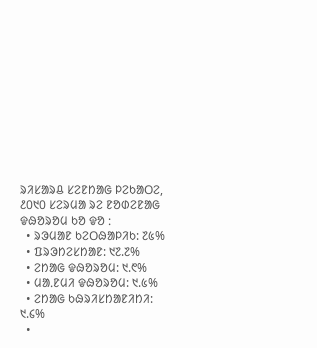ᱨᱤᱥᱟᱨᱪ ᱥᱮᱱᱴᱟᱜ ᱞᱮᱠᱟᱛᱮ, ᱒᱐᱑᱐ ᱥᱮᱨᱢᱟ ᱨᱮ ᱱᱚᱰᱮᱱᱟᱜ ᱫᱷᱚᱨᱚᱢ ᱠᱚ ᱫᱚ ᱺ
  • ᱨᱳᱢᱟᱱ ᱠᱮᱛᱷᱟᱞᱤᱠ: ᱗᱕%
  • ᱯᱨᱳᱴᱮᱥᱴᱟᱱ: ᱑᱗.᱗%
  • ᱮᱴᱟᱜ ᱫᱷᱚᱨᱚᱢ: ᱑.᱖%
  • ᱢᱟᱹᱱᱢᱤ ᱫᱷᱚᱨᱚᱢ: ᱑.᱕%
  • ᱮᱴᱟᱜ ᱠᱷᱨᱤᱥᱴᱟᱱᱤᱴᱤ: ᱑.᱔%
  •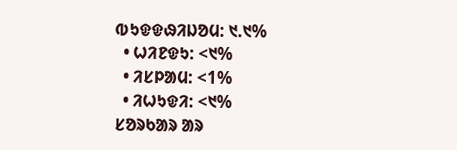ᱵᱩᱫᱫᱷᱤᱡᱚᱢ: ᱑.᱑%
  • ᱦᱤᱱᱫᱩ: <᱑%
  • ᱤᱥᱞᱟᱢ: <1%
  • ᱤᱦᱩᱫᱤ: <᱑%
ᱥᱚᱨᱠᱟᱨ ᱟᱨ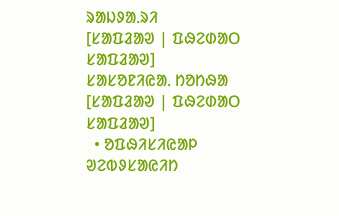ᱨᱟᱡᱽᱟᱹᱨᱤ
[ᱥᱟᱯᱲᱟᱣ | ᱯᱷᱮᱰᱟᱛ ᱥᱟᱯᱲᱟᱣ]
ᱥᱟᱥᱚᱱᱤᱭᱟᱹ ᱴᱚᱴᱷᱟ
[ᱥᱟᱯᱲᱟᱣ | ᱯᱷᱮᱰᱟᱛ ᱥᱟᱯᱲᱟᱣ]
  • ᱚᱯᱷᱤᱥᱤᱭᱟᱞ ᱣᱮᱵᱽᱥᱟᱭᱤᱴ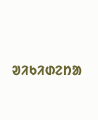ᱣᱤᱠᱤᱰᱮᱴᱟ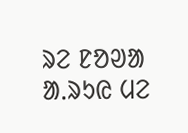ᱨᱮ ᱱᱚᱣᱟ ᱟᱹᱨᱩᱭ ᱢᱮ